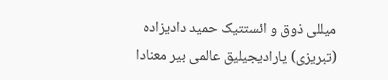ميللی ذوق و ائستتیک حمید دادیزاده (تبریزی) یارادیجیلیق عالمی بیر معنادا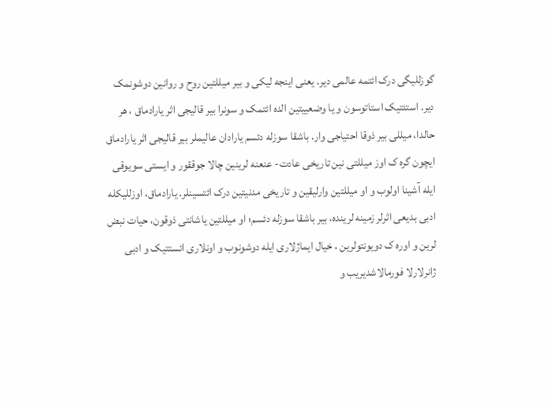گوزللیگی درک ائتمه عالمی دیر. یعنی اینجه لیکی و بیر میللتین روح و روانین دوشونمک دیر. استئتیک استاتوسون و یا وضعییتین الده ائتمک و سونرا بیر قالیجی اثر یارادماق ، هر حالدا، میللی بیر ذوقا احتیاجی وار. باشقا سوزله دئسم یارادان عالیملر بیر قالیجی اثر یارادماق ایچون گره ک اوز میللتی نین تاریخی عادت- عنعنه لرینین چالا جوققور و ایستی سویوقی ایله آشینا اولوب و او میللتین وارلیقین و تاریخی مدنیتین درک ائتسینلر. یارادماق، اوزللیکله ادبی بدیعی اثرلر زمینه لرینده، بیر باشقا سوزله دئسم؛ او میللتین یاشانتی ذوقون، حیات نبض لرین و اوره ک دویونتولرین ، خیال ایماژلاری ایله دوشونوب و اونلاری ائستتیک و ادبی ژانرلارلا فورمالاشدیریب و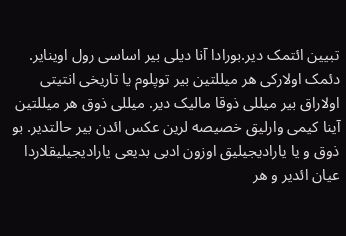تبیین ائتمک دیر.بورادا آنا دیلی بیر اساسی رول اوینایر. دئمک اولارکی هر میللتین بیر توپلوم یا تاریخی انتیتی اولاراق بیر میللی ذوقا مالیک دیر. میللی ذوق هر میللتین آینا کیمی وارلیق خصیصه لرین عکس ائدن بیر حالتدیر. بو ذوق و یا یارادیجیلیق اوزون ادبی بدیعی یارادیجیلیقلاردا عیان ائدیر و هر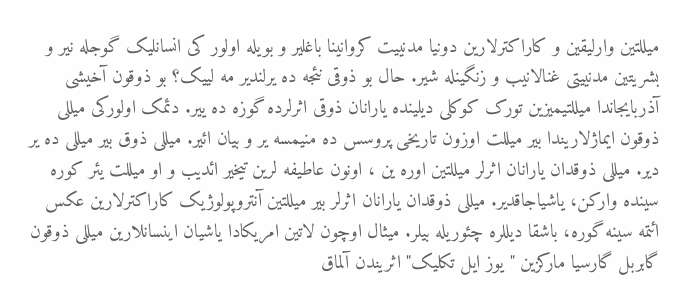میللتین وارلیقین و کاراکترلارین دونیا مدنییت کروانینا باغلیر و بویله اولور کی انسانلیک گوجله نیر و بشریتین مدنییتی غنالانیب و زنگینله شیر. حال بو ذوقی نئجه ده یرلندیر مه لییک؟ بو ذوقون آخیشی آذربایجاندا میللتیمیزین تورک کوکلی دیلینده یارانان ذوقی اثرلرده گوزه ده ییر. دئمک اولورکی میللی ذوقون ایماژلاریندا بیر میللت اوزون تاریخی پروسس ده منیمسه یر و بیان ائیر. میللی ذوق بیر میللی ده یر دیر. میللی ذوقدان یارانان اثرلر میللتین اوره ین ، اونون عاطیفه لرین تیخیر ائدیب و او میللت یئر کوره سینده وارکن، یاشیاجاقدیر. میللی ذوقدان یارانان اثرلر بیر میللتین آنتروپولوژیک کاراکترلارین عکس ائتمه سینه گوره، باشقا دیللره چئوریله بیلر. میثال اوچون لاتین امریکادا یاشیان اینسانلارین میللی ذوقون گابربل گارسیا مارکزین "یوز ایل تکلیک" اثریندن آلماق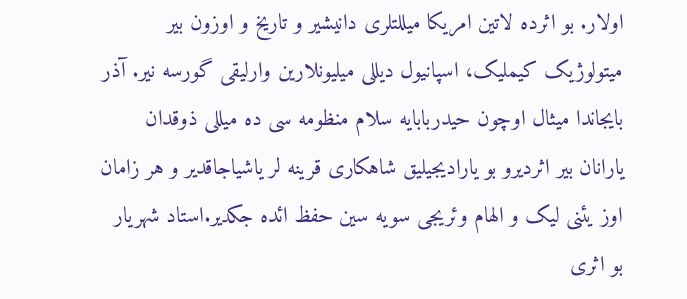اولار. بو اثرده لاتین امریکا میللتلری دانیشیر و تاریخ و اوزون بیر میتولوژیک کیملیک، اسپانیول دیللی میلیونلارین وارلیقی گورسه نیر. آذر بایجاندا میثال اوچون حیدربابایه سلام منظومه سی ده میللی ذوقدان یارانان بیر اثردیرو بو یارادیجیلیق شاهکاری قرینه لر یاشیاجاقدیر و هر زامان اوز یئنی لیک و الهام وئریجی سویه سین حفظ ائده جکدیر.استاد شهریار بو اثری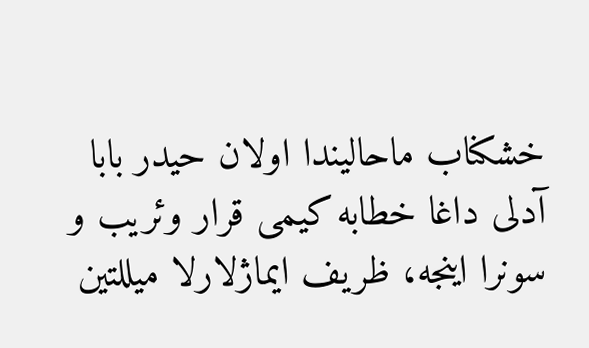خشکناب ماحالیندا اولان حیدر بابا آدلی داغا خطابه کیمی قرار وئریب و سونرا اینجه، ظریف ایماژلارلا میللتین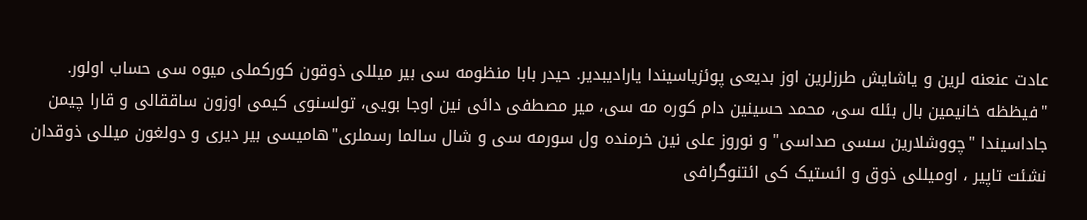عادت عنعنه لرین و یاشایش طرزلرین اوز بدیعی پوئزیاسیندا یارادیبدیر. حیدر بابا منظومه سی بیر میللی ذوقون کورکملی میوه سی حساب اولور. "فیظظه خانیمین بال بئله سی، محمد حسینین دام کوره مه سی، میر مصطفی دائی نین اوجا بویی، تولسنوی کیمی اوزون ساققالی و قارا چیمن جاداسیندا "چووشلارین سسی صداسی" و نوروز علی نین خرمنده ول سورمه سی و شال سالما رسملری"هامیسی بیر دیری و دولغون میللی ذوقدان نشئت تاپیر ، اومیللی ذوق و ائستیک کی ائتنوگرافی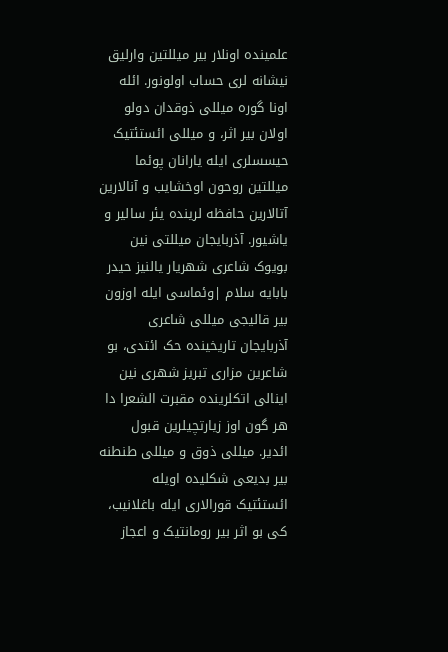علمینده اونلار بیر میللتین وارلیق نیشانه لری حساب اولونور. ائله اونا گوره میللی ذوقدان دولو اولان بیر اثر، و میللی ائستئتیک حیسسلری ایله یارانان پوئما میللتین روحون اوخشایب و آنالارین آتالارین حافظه لرینده یئر سالیر و یاشیور. آذربایجان میللتی نین بویوک شاعری شهریار یالنیز حیدر بابایه سلام |وئماسی ایله اوزون بیر قالیجی میللی شاعری آذربایجان تاریخینده حک ائتدی، بو شاعرین مزاری تبریز شهری نین اینالی اتکلرینده مقبرت الشعرا دا هر گون اوز زیارتچیلرین قبول ائدیر. میللی ذوق و میللی طنطنه بیر بدیعی شکلیده اویله ائستئتیک قورالاری ایله باغلانیب، کی بو اثر بیر رومانتیک و اعجاز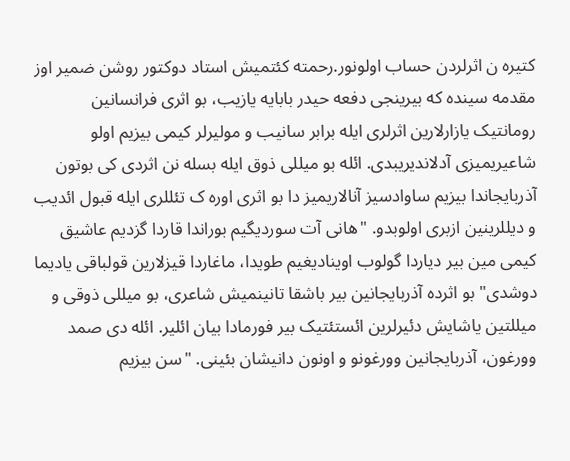کتیره ن اثرلردن حساب اولونور.رحمته کئتمیش استاد دوکتور روشن ضمیر اوز مقدمه سینده که بیرینجی دفعه حیدر بابایه یازیب، بو اثری فرانسانین رومانتیک یازارلارین اثرلری ایله برابر سانیب و مولیرلر کیمی بیزیم اولو شاعیریمیزی آدلاندیریبدی. ائله بو میللی ذوق ایله بسله نن اثردی کی بوتون آذربایجاندا بیزیم ساوادسیز آنالاریمیز دا بو اثری اوره ک تئللری ایله قبول ائدیب و دیللرینین ازبری اولوبدو. "هانی آت سوردیگیم بوراندا قاردا گزدیم عاشیق کیمی مین بیر دیاردا گولوب اوینادیغیم طویدا، ماغاردا قیزلارین قولباقی یادیما دوشدی" بو اثرده آذربایجانین بیر باشقا تانینمیش شاعری، بو میللی ذوقی و میللتین یاشایش دئیرلرین ائستئتیک بیر فورمادا بیان ائلیر. ائله دی صمد وورغون، آذربایجانین وورغونو و اونون دانیشان بئینی. "سن بیزیم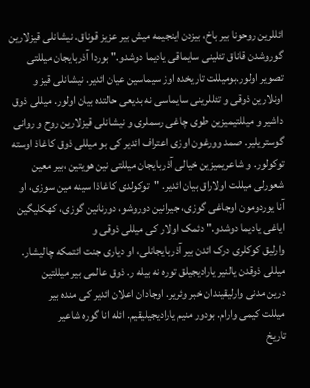ائللرین روحونا بیر باخ، بیزدن اینجیمه میش بیر عزیز قوناق. نیشانلی قیزلارین گوروشدن قاناق تئلینی سایماقی یادیما دوشدو." بوردا آذربایجان میللتی تصویر اولور.بومیللت تاریخده اوز سیماسین عیان ائدیر. نیشانلی قیز و اونلارین ذوقی و تئللرینی سایماسی نه بدیعی حالتده بیان اولور. میللی ذوق داشیر و میللتیمیزین طوی چاغی رسملری و نیشانلی قیزلارین روح و روانی گوستریلیر. صمد وورغون اوزی اعتراف ائدیر کی بو میللی ذوق کاغاذ اوسته توکولور. و شاعریمیزین خیالی آذربایجان میللتی نین هویتین ،بیر معین شعورلی میللت اولاراق بیان ائدیر. "توکولدی کاغاذا سینه مین سوزی، او آنا یوردومون اوجاغی گوزی، جیرانین دوروشو، دورنانین گوزی، کهکلیگین ایاغی یادیما دوشدو." دئمک اولار کی میللی ذوقی و
وارلیق کوکلری درک ائدن بیر آذربایجانلی، او دیاری جنت ائتمکه چالیشار.
میللی ذوقدن یالنیر یارادیجیلق توره نه بیله ر. ذوق عالمی بیر میللتین
درین مدنی وارلیقیندان خبر وئریر. اوجادان اعلان ائدیر کی منده بیر
میللت کیمی وارام. بودور منیم یارادیجیلیقیم. ائله انا گوره شاعیر
تاریخ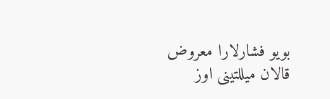بویو فشارلارا معروض قالان میللتینی اوز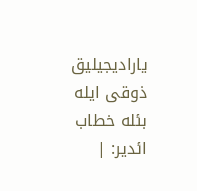یارادیجیلیق ذوقی ایله
بئله خطاب ائدیر: |